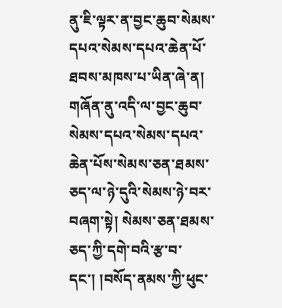ནུ་ཇི་ལྟར་ན་བྱང་ཆུབ་སེམས་དཔའ་སེམས་དཔའ་ཆེན་པོ་ཐབས་མཁས་པ་ཡིན་ཞེ་ན། གཞོན་ནུ་འདི་ལ་བྱང་ཆུབ་སེམས་དཔའ་སེམས་དཔའ་ཆེན་པོས་སེམས་ཅན་ཐམས་ཅད་ལ་ཉེ་དུའི་སེམས་ཉེ་བར་བཞག་སྟེ། སེམས་ཅན་ཐམས་ཅད་ཀྱི་དགེ་བའི་རྩ་བ་དང་། །བསོད་ནམས་ཀྱི་ཕུང་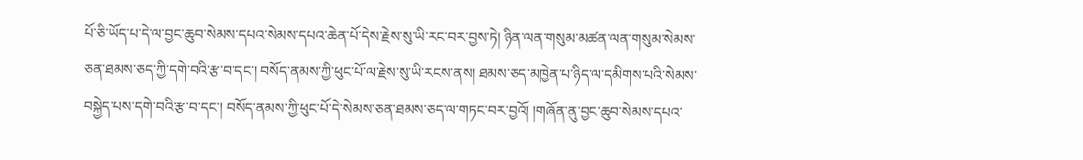པོ་ཅི་ཡོད་པ་དེ་ལ་བྱང་ཆུབ་སེམས་དཔའ་སེམས་དཔའ་ཆེན་པོ་དེས་རྗེས་སུ་ཡི་རང་བར་བྱས་ཏེ། ཉིན་ལན་གསུམ་མཚན་ལན་གསུམ་སེམས་ཅན་ཐམས་ཅད་ཀྱི་དགེ་བའི་རྩ་བ་དང་། བསོད་ནམས་ཀྱི་ཕུང་པོ་ལ་རྗེས་སུ་ཡི་རངས་ནས། ཐམས་ཅད་མཁྱེན་པ་ཉིད་ལ་དམིགས་པའི་སེམས་བསྐྱེད་པས་དགེ་བའི་རྩ་བ་དང་། བསོད་ནམས་ཀྱི་ཕུང་པོ་དེ་སེམས་ཅན་ཐམས་ཅད་ལ་གཏང་བར་བྱའོ། །གཞོན་ནུ་བྱང་ཆུབ་སེམས་དཔའ་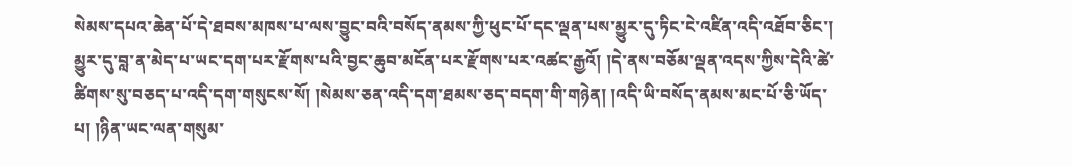སེམས་དཔའ་ཆེན་པོ་དེ་ཐབས་མཁས་པ་ལས་བྱུང་བའི་བསོད་ནམས་ཀྱི་ཕུང་པོ་དང་ལྡན་པས་མྱུར་དུ་ཏིང་ངེ་འཛིན་འདི་འཐོབ་ཅིང་། མྱུར་དུ་བླ་ན་མེད་པ་ཡང་དག་པར་རྫོགས་པའི་བྱང་ཆུབ་མངོན་པར་རྫོགས་པར་འཚང་རྒྱའོ། །དེ་ནས་བཅོམ་ལྡན་འདས་ཀྱིས་དེའི་ཚེ་ཚིགས་སུ་བཅད་པ་འདི་དག་གསུངས་སོ། །སེམས་ཅན་འདི་དག་ཐམས་ཅད་བདག་གི་གཉེན། །འདི་ཡི་བསོད་ནམས་མང་པོ་ཅི་ཡོད་པ། །ཉིན་ཡང་ལན་གསུམ་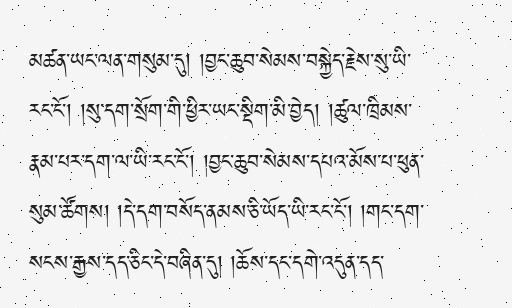མཚན་ཡང་ལན་གསུམ་དུ། །བྱང་ཆུབ་སེམས་བསྐྱེད་རྗེས་སུ་ཡི་རང་ངོ་། །སུ་དག་སྲོག་གི་ཕྱིར་ཡང་སྡིག་མི་བྱེད། །ཚུལ་ཁྲིམས་རྣམ་པར་དག་ལ་ཡི་རང་ངོ་། །བྱང་ཆུབ་སེམས་དཔའ་མོས་པ་ཕུན་སུམ་ཚོགས། །དེ་དག་བསོད་ནམས་ཅི་ཡོད་ཡི་རང་ངོ་། །གང་དག་སངས་རྒྱས་དད་ཅིང་དེ་བཞིན་དུ། །ཆོས་དང་དགེ་འདུན་དད་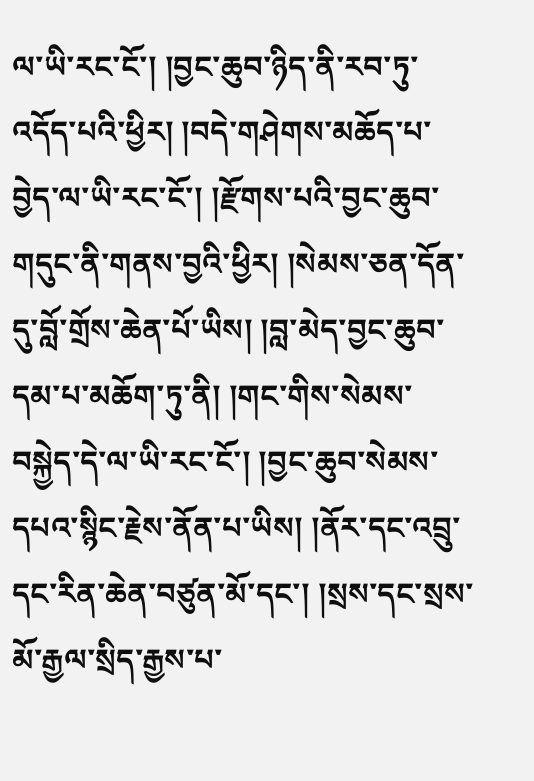ལ་ཡི་རང་ངོ་། །བྱང་ཆུབ་ཉིད་ནི་རབ་ཏུ་འདོད་པའི་ཕྱིར། །བདེ་གཤེགས་མཆོད་པ་བྱེད་ལ་ཡི་རང་ངོ་། །རྫོགས་པའི་བྱང་ཆུབ་གདུང་ནི་གནས་བྱའི་ཕྱིར། །སེམས་ཅན་དོན་དུ་བློ་གྲོས་ཆེན་པོ་ཡིས། །བླ་མེད་བྱང་ཆུབ་དམ་པ་མཆོག་ཏུ་ནི། །གང་གིས་སེམས་བསྐྱེད་དེ་ལ་ཡི་རང་ངོ་། །བྱང་ཆུབ་སེམས་དཔའ་སྙིང་རྗེས་ནོན་པ་ཡིས། །ནོར་དང་འབྲུ་དང་རིན་ཆེན་བཙུན་མོ་དང་། །སྲས་དང་སྲས་མོ་རྒྱལ་སྲིད་རྒྱས་པ་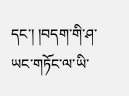དང་། །བདག་གི་ཤ་ཡང་གཏོང་ལ་ཡི་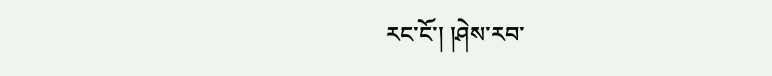རང་ངོ་། །ཤེས་རབ་